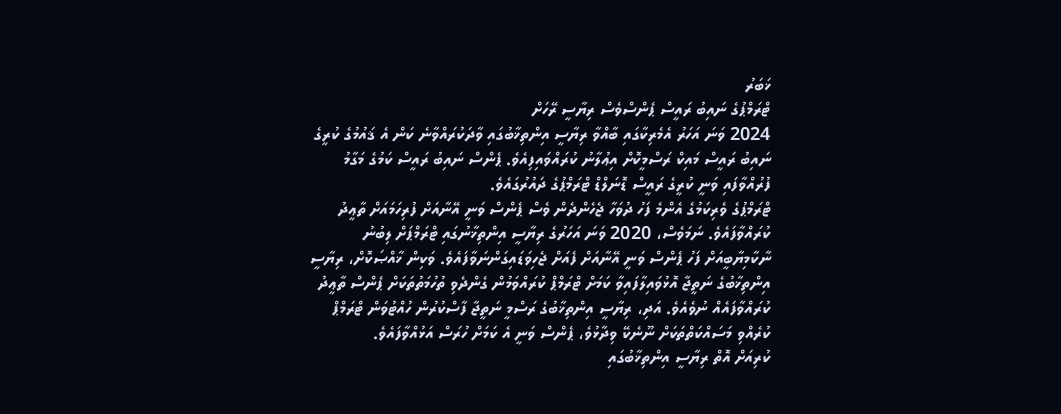ޚަބަރު
ޓްރަމްޕުގެ ނައިބު ރައީސް ޕެންސްވެސް ރިޔާސީ ރޭހަށް
2024 ވަނަ އަހަރު އެމެރިކާގައި ބާއްވާ ރިޔާސީ އިންތިޚާބުގައި ވާދަކުރައްވާނެ ކަން އެ ޤައުމުގެ ކުރީގެ ނައިބު ރައީސް މައިކް ރަސްމީކޮށް އިޢުލާނު ކުރައްވައިފިއެވެ. ޕެންސް ނައިބު ރައީސް ކަމުގެ މަގާމު ފުރުއްވާފައި ވަނީ ކުރީގެ ރައީސް ޑޮނަލްޑް ޓްރަމްޕުގެ ދައުރުގައެވެ.
ޓްރަމްޕުގެ ވެރިކަމުގެ އެންމެ ފަހު ދުވަހާ ޖެހެންދެން ވެސް ޕެންސް ވަނީ އޭނާއަށް ފުރިހަމައަށް ތާޢީދު ކުރައްވާފައެވެ. ނަމަވެސް، 2020 ވަނަ އަހަރުގެ ރިޔާސީ އިންތިޚާނުގައި ޓްރަމްޕަށް ލިބުނު ނާކާމިޔާބީއަށް ފަހު ޕެންސް ވަނީ އޭނާއަށް ފެއަށް ޖެހިވަޑައިގަންނަވާފައެވެ. ވަކިން ޚާއްޞަކޮށް، ރިޔާސީ އިންތިޚާބުގެ ނަތީޖާ އޮޅުވައިލާފައިވާ ކަމަށް ޓްރަމްޕް ކުރައްވަމުން ގެންދެވި ތުހުމަތުތަކަށް ޕެންސް ތާޢީދު ކުރައްވާފައެއް ނުވެއެވެ. އަދި، ރިޔާސީ އިންތިޚާބުގެ ރަސްމީ ނަތީޖާ ފާސްކުރުން ހުއްޓުވަން ޓްރަމްޕް ކުރެއްވި މަސައްކަތްތަކަށް ނޫނެކޭ ވިދާޅުވެ، ޕެންސް ވަނީ އެ ކަމަށް ހުރަސް އަޅުއްވާފައެވެ.
ކުރިއަށް އޮތް ރިޔާސީ އިންތިޚާބުގައި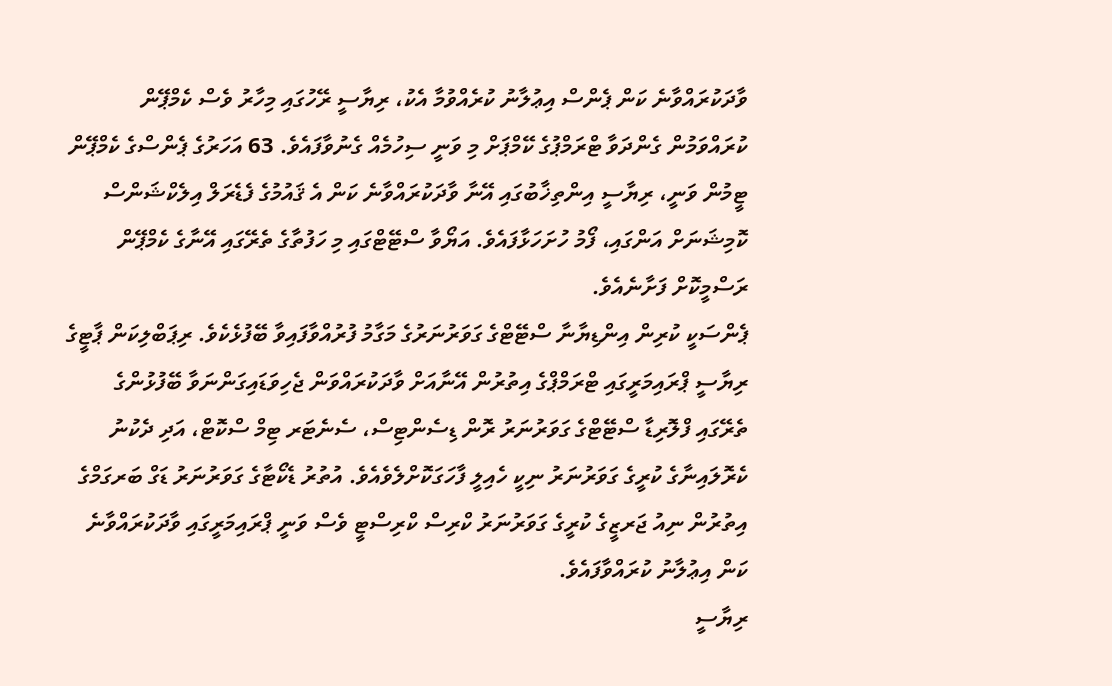ވާދަކުރައްވާނެ ކަން ޕެންސް އިޢުލާނު ކުރެއްވުމާ އެކު، ރިޔާސީ ރޭހުގައި މިހާރު ވެސް ކެމްޕޭން ކުރައްވަމުން ގެންދަވާ ޓްރަމްޕުގެ ކޭމްޕަށް މި ވަނީ ސިހުމެއް ގެނުވާފައެވެ. 63 އަހަރުގެ ޕެންސްގެ ކެމްޕޭން ޓީމުން ވަނީ، ރިޔާސީ އިންތިޚާބުގައި އޭނާ ވާދަކުރައްވާނެ ކަން އެ ޤައުމުގެ ފެޑެރަލް އިލެކްޝަންސް ކޮމިޝަނަށް އަންގައި، ފޯމު ހުށަހަޅާފައެވެ. އަޔޯވާ ސްޓޭޓްގައި މި ހަފުތާގެ ތެރޭގައި އޭނާގެ ކެމްޕޭން ރަސްމީކޮށް ފަށާނެއެވެ.
ޕެންސަކީ ކުރިން އިންޑިޔާނާ ސްޓޭޓްގެ ގަވަރުނަރުގެ މަގާމު ފުރުއްވާފައިވާ ބޭފުޅެކެވެ. ރިޕަބްލިކަން ޕާޓީގެ ރިޔާސީ ޕްރައިމަރީގައި ޓްރަމްޕްގެ އިތުރުން އޭނާއަށް ވާދަކުރައްވަން ޖެހިވަޑައިގަންނަވާ ބޭފުޅުންގެ ތެރޭގައި ފްލޮރިޑާ ސްޓޭޓްގެ ގަވަރުނަރު ރޮން ޑިސެންޓިސް، ސެނެޓަރ ޓިމް ސްކޮޓް، އަދި ދެކުނު ކެރޮލައިނާގެ ކުރީގެ ގަވަރުނަރު ނިކީ ހެއިލީ ފާހަގަކޮށްލެވެއެވެ. އުތުރު ޑެކޯޓާގެ ގަވަރުނަރު ޑަގް ބަރގަމްގެ އިތުރުން ނިއު ޖަރޒީގެ ކުރީގެ ގަވަރުނަރު ކްރިސް ކްރިސްޓީ ވެސް ވަނީ ޕްރައިމަރީގައި ވާދަކުރައްވާނެ ކަން އިޢުލާނު ކުރައްވާފައެވެ.
ރިޔާސީ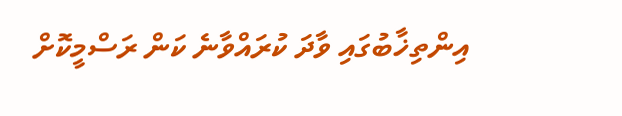އިންތިޚާބުގައި ވާދަ ކުރައްވާނެ ކަން ރަސްމީކޮށް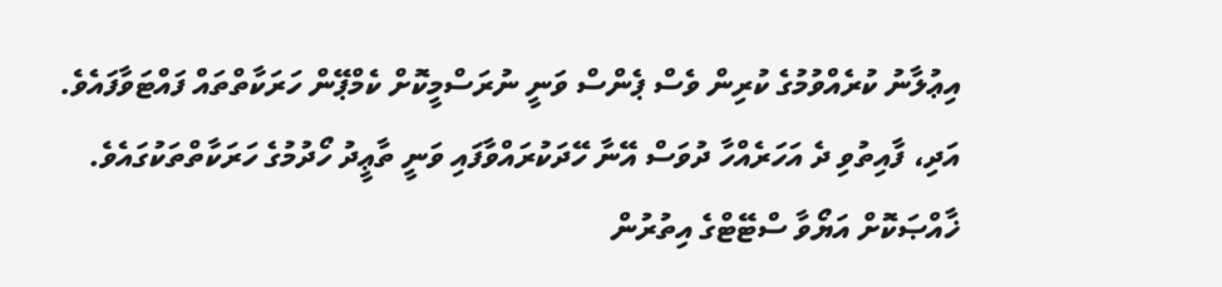އިޢުލާނު ކުރެއްވުމުގެ ކުރިން ވެސް ޕެންސް ވަނީ ނުރަސްމީކޮށް ކެމްޕޭން ހަރަކާތްތައް ފައްޓަވާފައެވެ. އަދި، ފާއިތުވި ދެ އަހަރެއްހާ ދުވަސް އޭނާ ހޭދަކުރައްވާފައި ވަނީ ތާޢީދު ހޯދުމުގެ ހަރަކާތްތަކުގައެވެ. ޚާއްޞަކޮށް އަޔޯވާ ސްޓޭޓްގެ އިތުރުން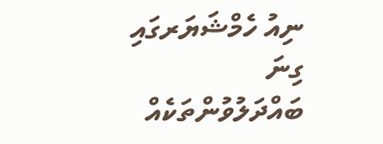ނިއު ހެމްޝަޔަރގައި ގިނަ ބައްދަލުވުންތަކެއް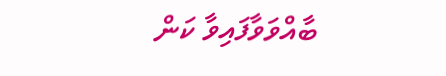ބާއްވަވާފައިވާ ކަން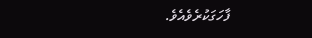ފާހަގަކުރެވެއެވެ.